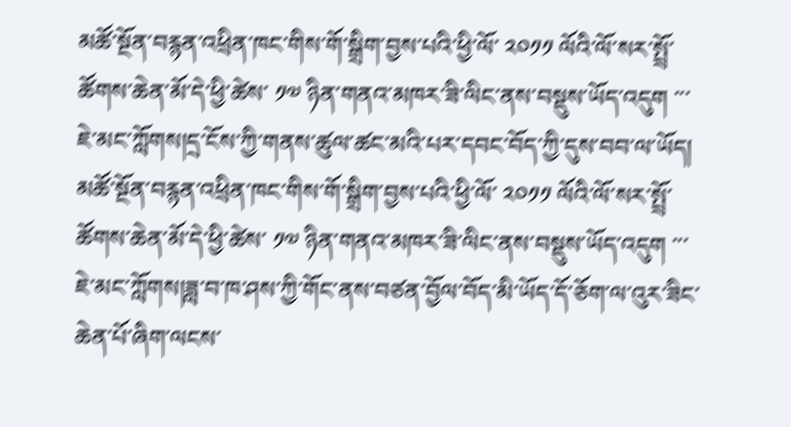མཚོ་སྔོན་བརྙན་འཕྲིན་ཁང་གིས་གོ་སྒྲིག་བྱས་པའི་ཕྱི་ལོ་ ༢༠༡༡ ལོའི་ལོ་སར་སྤྲོ་ཚོགས་ཆེན་མོ་དེ་ཕྱི་ཚེས་ ༡༧ ཉིན་གནའ་མཁར་ཟི་ལིང་ནས་བསྡུས་ཡོད་འདུག ་་་
ཇེ་མང་ཀློགས།དྲ་ངོས་ཀྱི་གནས་ཚུལ་ཚང་མའི་པར་དབང་བོད་ཀྱི་དུས་བབ་ལ་ཡོད།
མཚོ་སྔོན་བརྙན་འཕྲིན་ཁང་གིས་གོ་སྒྲིག་བྱས་པའི་ཕྱི་ལོ་ ༢༠༡༡ ལོའི་ལོ་སར་སྤྲོ་ཚོགས་ཆེན་མོ་དེ་ཕྱི་ཚེས་ ༡༧ ཉིན་གནའ་མཁར་ཟི་ལིང་ནས་བསྡུས་ཡོད་འདུག ་་་
ཇེ་མང་ཀློགས།ཟླ་བ་ཁ་ཤས་ཀྱི་གོང་ནས་བཙན་བྱོལ་བོད་མི་ཡོད་དོ་ཅོག་ལ་འུར་ཟིང་ཆེན་པོ་ཞིག་ལངས་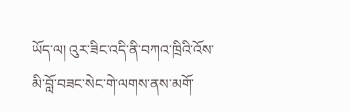ཡོད་ལ། འུར་ཟིང་འདི་ནི་བཀའ་ཁྲིའི་འོས་མི་བློ་བཟང་སེང་གེ་ལགས་ནས་མགོ་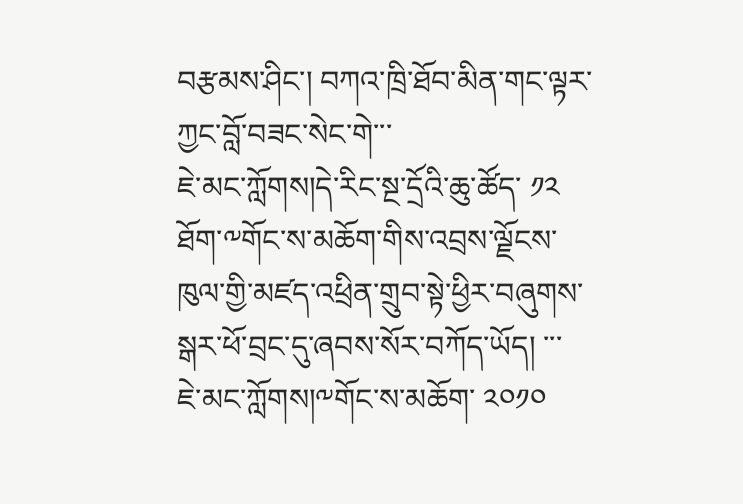བརྩམས་ཤིང་། བཀའ་ཁྲི་ཐོབ་མིན་གང་ལྟར་ཀྱང་བློ་བཟང་སེང་གེ་་་
ཇེ་མང་ཀློགས།དེ་རིང་སྔ་དྲོའི་ཆུ་ཚོད་ ༡༢ ཐོག་༸གོང་ས་མཆོག་གིས་འབྲས་ལྗོངས་ཁུལ་གྱི་མཛད་འཕྲིན་གྲུབ་སྟེ་ཕྱིར་བཞུགས་སྒར་ཕོ་བྲང་དུ་ཞབས་སོར་བཀོད་ཡོད། ་་་
ཇེ་མང་ཀློགས།༸གོང་ས་མཆོག་ ༢༠༡༠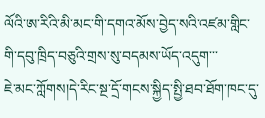ལོའི་ཨ་རིའི་མི་མང་གི་དགའ་མོས་བྱེད་སའི་འཛམ་གླིང་གི་དབུ་ཁྲིད་བཅུའི་གྲས་སུ་བདམས་ཡོད་འདུག་་་
ཇེ་མང་ཀློགས།དེ་རིང་སྔ་དྲོ་གངས་སྐྱིད་སྤྱི་ཐབ་ཐོག་ཁང་དུ་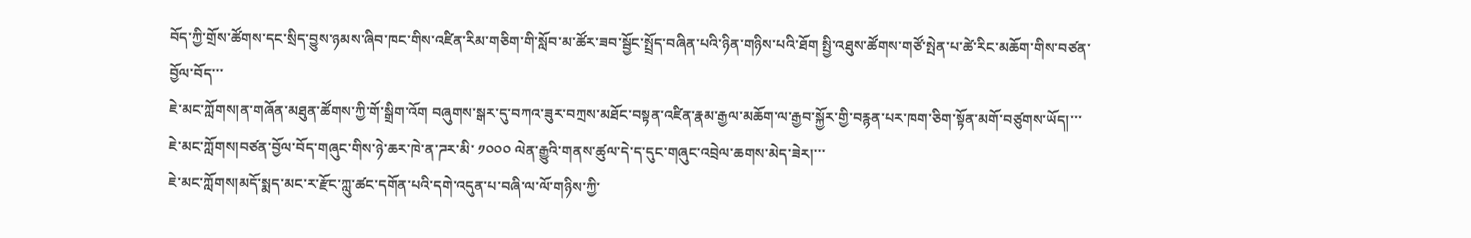བོད་ཀྱི་གྲོས་ཚོགས་དང་སྲིད་བྱུས་ཉམས་ཞིབ་ཁང་གིས་འཛིན་རིམ་གཅིག་གི་སློབ་མ་ཚོར་ཟབ་སྦྱོང་སྤྲོད་བཞིན་པའི་ཉིན་གཉིས་པའི་ཐོག སྤྱི་འཐུས་ཚོགས་གཙོ་སྤེན་པ་ཚེ་རིང་མཆོག་གིས་བཙན་བྱོལ་བོད་་་
ཇེ་མང་ཀློགས།ན་གཞོན་མཐུན་ཚོགས་ཀྱི་གོ་སྒྲིག་འོག བཞུགས་སྒར་དུ་བཀའ་ཟུར་བཀྲས་མཐོང་བསྟན་འཛིན་རྣམ་རྒྱལ་མཆོག་ལ་རྒྱབ་སྐྱོར་གྱི་བརྙན་པར་ཁག་ཅིག་སྟོན་མགོ་བཙུགས་ཡོད།་་་
ཇེ་མང་ཀློགས།བཙན་བྱོལ་བོད་གཞུང་གིས་ཉེ་ཆར་ཁེ་ན་ཌར་མི་ ༡༠༠༠ ལེན་རྒྱུའི་གནས་ཚུལ་དེ་ད་དུང་གཞུང་འབྲེལ་ཆགས་མེད་ཟེར།་་་
ཇེ་མང་ཀློགས།མདོ་སྨད་མང་ར་རྫོང་ཀླུ་ཚང་དགོན་པའི་དགེ་འདུན་པ་བཞི་ལ་ལོ་གཉིས་ཀྱི་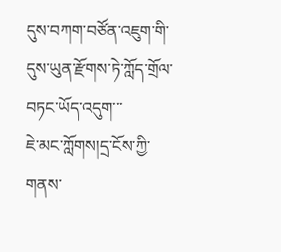དུས་བཀག་བཙོན་འཇུག་གི་དུས་ཡུན་རྫོགས་ཏེ་ཀློད་གྲོལ་བཏང་ཡོད་འདུག་་་
ཇེ་མང་ཀློགས།དྲ་ངོས་ཀྱི་གནས་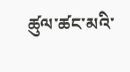ཚུལ་ཚང་མའི་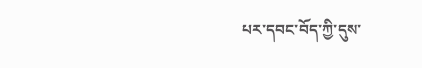པར་དབང་བོད་ཀྱི་དུས་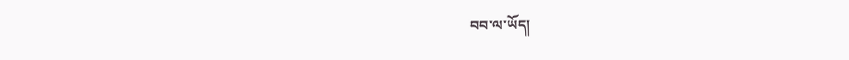བབ་ལ་ཡོད།